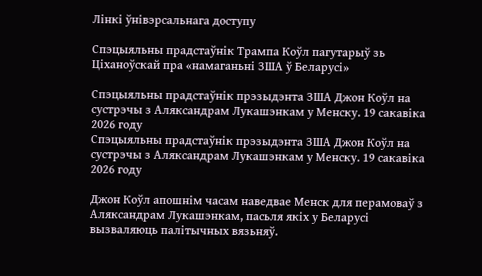Лінкі ўнівэрсальнага доступу

Спэцыяльны прадстаўнік Трампа Коўл пагутарыў зь Ціханоўскай пра «намаганьні ЗША ў Беларусі»

Спэцыяльны прадстаўнік прэзыдэнта ЗША Джон Коўл на сустрэчы з Аляксандрам Лукашэнкам у Менску. 19 сакавіка 2026 году
Спэцыяльны прадстаўнік прэзыдэнта ЗША Джон Коўл на сустрэчы з Аляксандрам Лукашэнкам у Менску. 19 сакавіка 2026 году

Джон Коўл апошнім часам наведвае Менск для перамоваў з Аляксандрам Лукашэнкам, пасьля якіх у Беларусі вызваляюць палітычных вязьняў.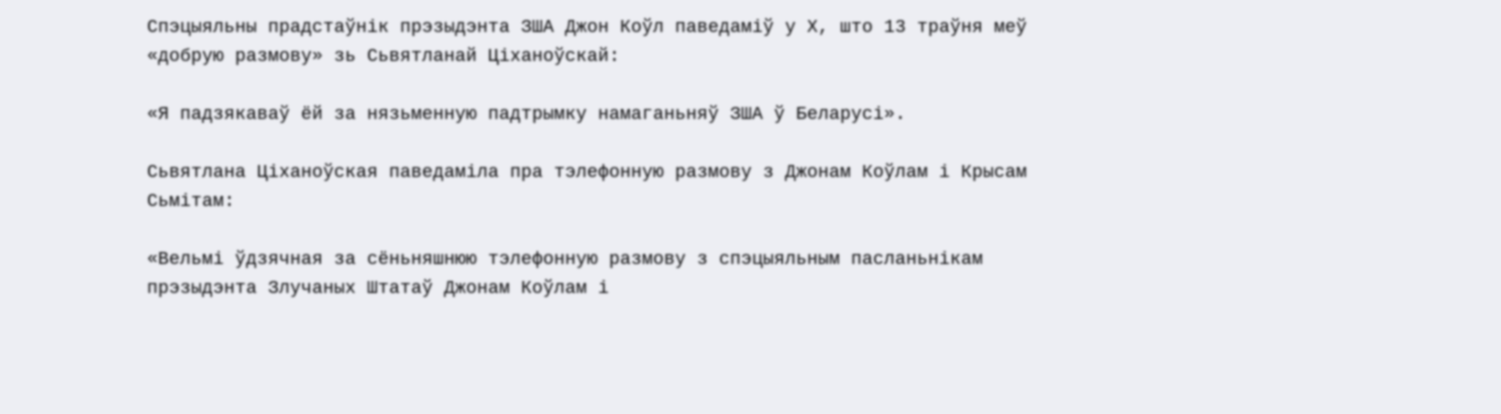Спэцыяльны прадстаўнік прэзыдэнта ЗША Джон Коўл паведаміў у Х, што 13 траўня меў «добрую размову» зь Сьвятланай Ціханоўскай:

«Я падзякаваў ёй за нязьменную падтрымку намаганьняў ЗША ў Беларусі».

Сьвятлана Ціханоўская паведаміла пра тэлефонную размову з Джонам Коўлам і Крысам Сьмітам:

«Вельмі ўдзячная за сёньняшнюю тэлефонную размову з спэцыяльным пасланьнікам прэзыдэнта Злучаных Штатаў Джонам Коўлам і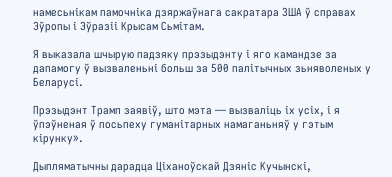намесьнікам памочніка дзяржаўнага сакратара ЗША ў справах Эўропы і Эўразіі Крысам Сьмітам.

Я выказала шчырую падзяку прэзыдэнту і яго камандзе за дапамогу ў вызваленьні больш за 500 палітычных зьняволеных у Беларусі.

Прэзыдэнт Трамп заявіў, што мэта — вызваліць іх усіх, і я ўпэўненая ў посьпеху гуманітарных намаганьняў у гэтым кірунку».

Дыпляматычны дарадца Ціханоўскай Дзяніс Кучынскі,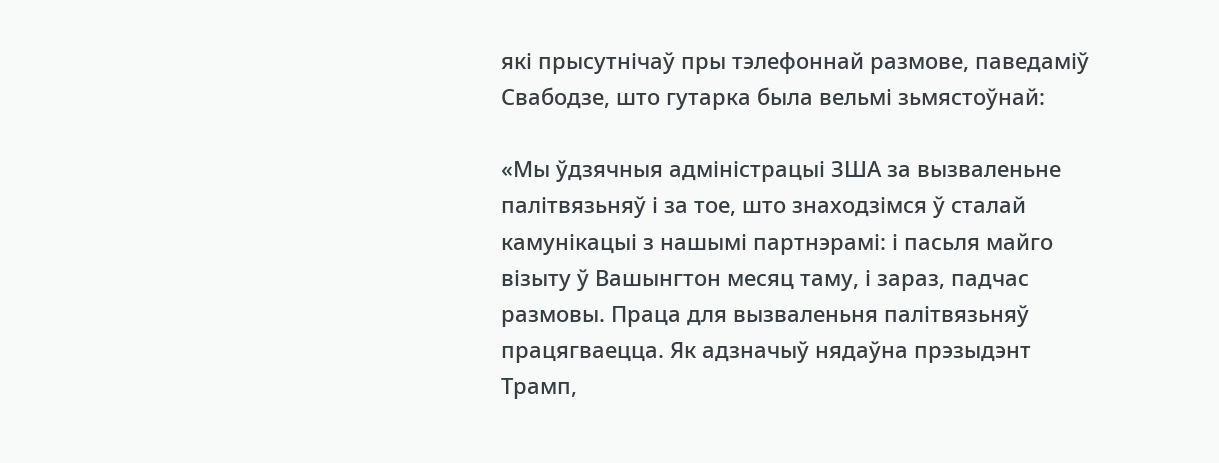які прысутнічаў пры тэлефоннай размове, паведаміў Свабодзе, што гутарка была вельмі зьмястоўнай:

«Мы ўдзячныя адміністрацыі ЗША за вызваленьне палітвязьняў і за тое, што знаходзімся ў сталай камунікацыі з нашымі партнэрамі: і пасьля майго візыту ў Вашынгтон месяц таму, і зараз, падчас размовы. Праца для вызваленьня палітвязьняў працягваецца. Як адзначыў нядаўна прэзыдэнт Трамп,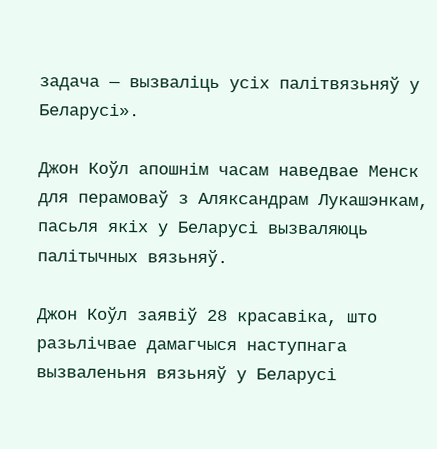задача — вызваліць усіх палітвязьняў у Беларусі».

Джон Коўл апошнім часам наведвае Менск для перамоваў з Аляксандрам Лукашэнкам, пасьля якіх у Беларусі вызваляюць палітычных вязьняў.

Джон Коўл заявіў 28 красавіка, што разьлічвае дамагчыся наступнага вызваленьня вязьняў у Беларусі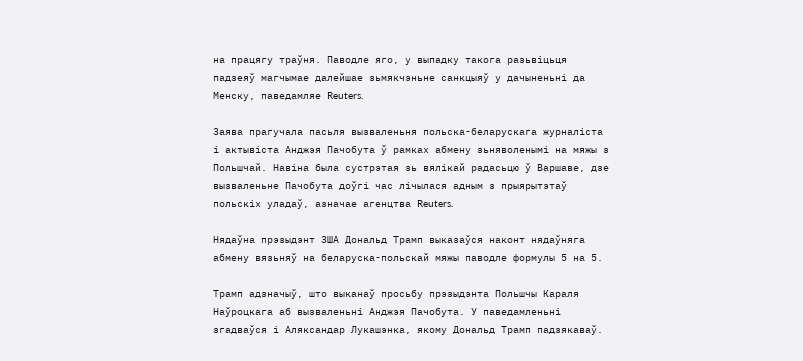на працягу траўня. Паводле яго, у выпадку такога разьвіцьця падзеяў магчымае далейшае зьмякчэньне санкцыяў у дачыненьні да Менску, паведамляе Reuters.

Заява прагучала пасьля вызваленьня польска-беларускага журналіста і актывіста Анджэя Пачобута ў рамках абмену зьняволенымі на мяжы з Польшчай. Навіна была сустрэтая зь вялікай радасьцю ў Варшаве, дзе вызваленьне Пачобута доўгі час лічылася адным з прыярытэтаў польскіх уладаў, азначае агенцтва Reuters.

Нядаўна прэзыдэнт ЗША Дональд Трамп выказаўся наконт нядаўняга абмену вязьняў на беларуска-польскай мяжы паводле формулы 5 на 5.

Трамп адзначыў, што выканаў просьбу прэзыдэнта Польшчы Караля Наўроцкага аб вызваленьні Анджэя Пачобута. У паведамленьні згадваўся і Аляксандар Лукашэнка, якому Дональд Трамп падзякаваў.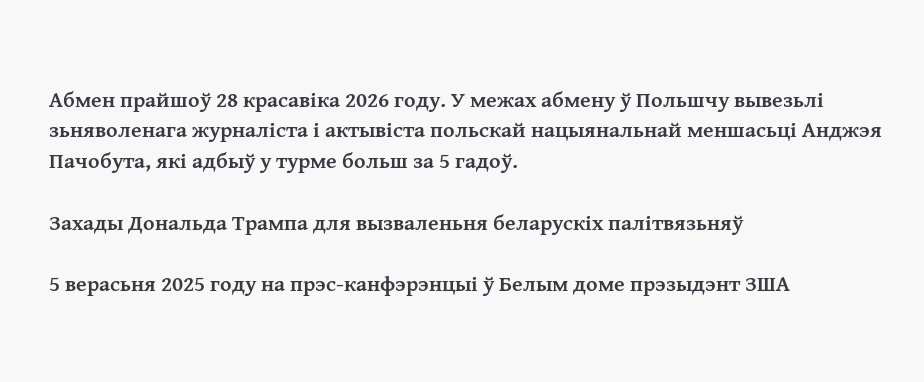Абмен прайшоў 28 красавіка 2026 году. У межах абмену ў Польшчу вывезьлі зьняволенага журналіста і актывіста польскай нацыянальнай меншасьці Анджэя Пачобута, які адбыў у турме больш за 5 гадоў.

Захады Дональда Трампа для вызваленьня беларускіх палітвязьняў

5 верасьня 2025 году на прэс-канфэрэнцыі ў Белым доме прэзыдэнт ЗША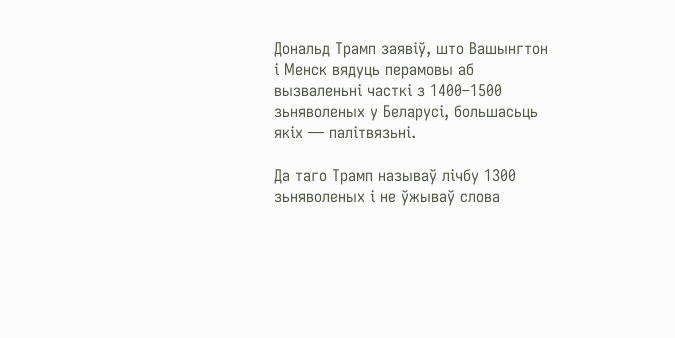Дональд Трамп заявіў, што Вашынгтон і Менск вядуць перамовы аб вызваленьні часткі з 1400–1500 зьняволеных у Беларусі, большасьць якіх — палітвязьні.

Да таго Трамп называў лічбу 1300 зьняволеных і не ўжываў слова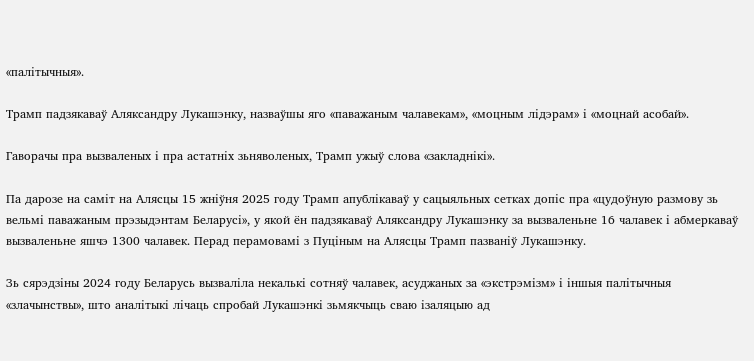«палітычныя».

Трамп падзякаваў Аляксандру Лукашэнку, назваўшы яго «паважаным чалавекам», «моцным лідэрам» і «моцнай асобай».

Гаворачы пра вызваленых і пра астатніх зьняволеных, Трамп ужыў слова «закладнікі».

Па дарозе на саміт на Алясцы 15 жніўня 2025 году Трамп апублікаваў у сацыяльных сетках допіс пра «цудоўную размову зь вельмі паважаным прэзыдэнтам Беларусі», у якой ён падзякаваў Аляксандру Лукашэнку за вызваленьне 16 чалавек і абмеркаваў вызваленьне яшчэ 1300 чалавек. Перад перамовамі з Пуціным на Алясцы Трамп пазваніў Лукашэнку.

Зь сярэдзіны 2024 году Беларусь вызваліла некалькі сотняў чалавек, асуджаных за «экстрэмізм» і іншыя палітычныя «злачынствы», што аналітыкі лічаць спробай Лукашэнкі зьмякчыць сваю ізаляцыю ад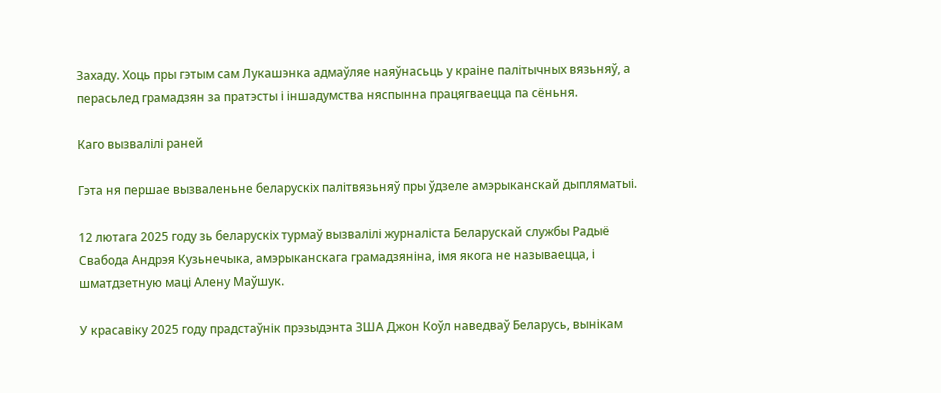Захаду. Хоць пры гэтым сам Лукашэнка адмаўляе наяўнасьць у краіне палітычных вязьняў, а перасьлед грамадзян за пратэсты і іншадумства няспынна працягваецца па сёньня.

Каго вызвалілі раней

Гэта ня першае вызваленьне беларускіх палітвязьняў пры ўдзеле амэрыканскай дыпляматыі.

12 лютага 2025 году зь беларускіх турмаў вызвалілі журналіста Беларускай службы Радыё Свабода Андрэя Кузьнечыка, амэрыканскага грамадзяніна, імя якога не называецца, і шматдзетную маці Алену Маўшук.

У красавіку 2025 году прадстаўнік прэзыдэнта ЗША Джон Коўл наведваў Беларусь, вынікам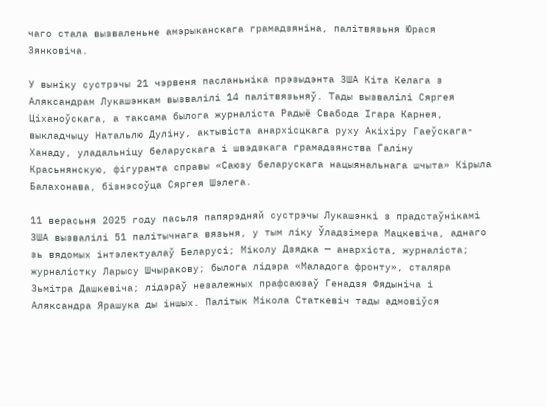чаго стала вызваленьне амэрыканскага грамадзяніна, палітвязьня Юрася Зянковіча.

У выніку сустрэчы 21 чэрвеня пасланьніка прэзыдэнта ЗША Кіта Келага з Аляксандрам Лукашэнкам вызвалілі 14 палітвязьняў. Тады вызвалілі Сяргея Ціханоўскага, а таксама былога журналіста Радыё Свабода Ігара Карнея, выкладчыцу Натальлю Дуліну, актывіста анархісцкага руху Акіхіру Гаеўскага-Ханаду, уладальніцу беларускага і швэдзкага грамадзянства Галіну Красьнянскую, фігуранта справы «Саюзу беларускага нацыянальнага шчыта» Кірыла Балахонава, бізнэсоўца Сяргея Шэлега.

11 верасьня 2025 году пасьля папярэдняй сустрэчы Лукашэнкі з прадстаўнікамі ЗША вызвалілі 51 палітычнага вязьня, у тым ліку Ўладзімера Мацкевіча, аднаго зь вядомых інтэлектуалаў Беларусі; Міколу Дзядка — анархіста, журналіста; журналістку Ларысу Шчыракову; былога лідэра «Маладога фронту», сталяра Зьмітра Дашкевіча; лідэраў незалежных прафсаюзаў Генадзя Фядыніча і Аляксандра Ярашука ды іншых. Палітык Мікола Статкевіч тады адмовіўся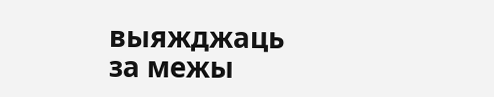выяжджаць за межы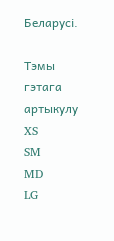Беларусі.

Тэмы гэтага артыкулу
XS
SM
MD
LG